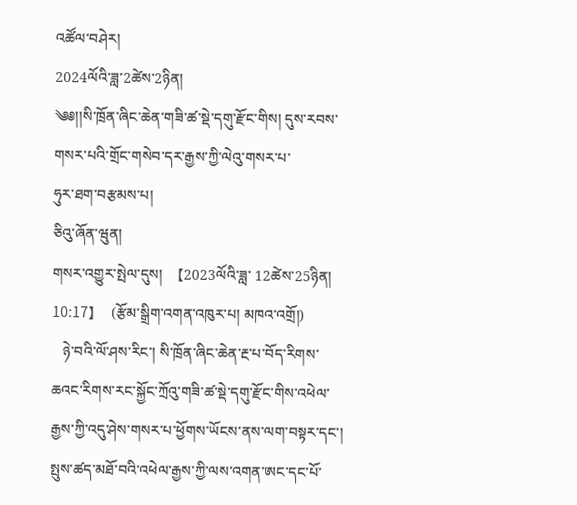འཚོལ་བཤེར།
2024ལོའི་ཟླ་2ཚེས་2ཉིན།
༄༅།།སི་ཁྲོན་ཞིང་ཆེན་གཟི་ཚ་སྡེ་དགུ་རྫོང་གིས། དུས་རབས་གསར་པའི་གྲོང་གསེབ་དར་རྒྱས་ཀྱི་ལེའུ་གསར་པ་
ཧུར་ཐག་བརྩམས་པ།
ཅིའུ་ཞོན་ཝུན།
གསར་འགྱུར་སྤེལ་དུས།  【2023ལོའི་ཟླ་ 12ཚེས་25ཉིན། 10:17】   (རྩོམ་སྒྲིག་འགན་འཁུར་པ། མཁའ་འགྲོ།)
   ཉེ་བའི་ལོ་ཤས་རིང་། སི་ཁྲོན་ཞིང་ཆེན་རྔ་པ་བོད་རིགས་ཆའང་རིགས་རང་སྐྱོང་ཀྲོའུ་གཟི་ཚ་སྡེ་དགུ་རྫོང་གིས་འཕེལ་རྒྱས་ཀྱི་འདུ་ཤེས་གསར་པ་ཕྱོགས་ཡོངས་ནས་ལག་བསྟར་དང་། སྤུས་ཚད་མཐོ་བའི་འཕེལ་རྒྱས་ཀྱི་ལས་འགན་ཨང་དང་པོ་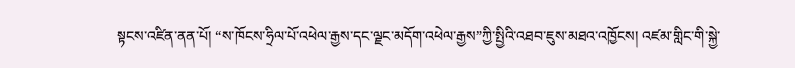སྟངས་འཛིན་ནན་པོ། “ས་ཁོངས་ཧྲིལ་པོ་འཕེལ་རྒྱས་དང་ལྗང་མདོག་འཕེལ་རྒྱས”ཀྱི་སྤྱིའི་འཐབ་ཇུས་མཐའ་འཁྱོངས། འཛམ་གླིང་གི་སྐྱེ་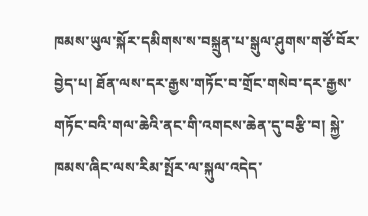ཁམས་ཡུལ་སྐོར་དམིགས་ས་བསྐྲུན་པ་སྒུལ་ཤུགས་གཙོ་བོར་བྱེད་པ། ཐོན་ལས་དར་རྒྱས་གཏོང་བ་གྲོང་གསེབ་དར་རྒྱས་གཏོང་བའི་གལ་ཆེའི་ནང་གི་འགངས་ཆེན་དུ་བརྩི་བ། སྐྱེ་ཁམས་ཞིང་ལས་རིམ་སྤོར་ལ་སྐུལ་འདེད་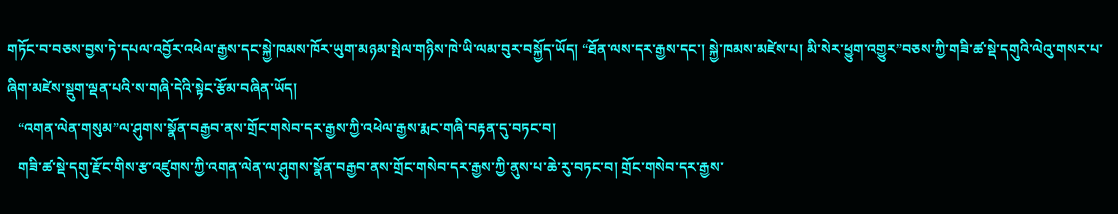གཏོང་བ་བཅས་བྱས་ཏེ་དཔལ་འབྱོར་འཕེལ་རྒྱས་དང་སྐྱེ་ཁམས་ཁོར་ཡུག་མཉམ་སྤེལ་གཉིས་ཁེ་ཡི་ལམ་བུར་བསྐྱོད་ཡོད། “ཐོན་ལས་དར་རྒྱས་དང་། སྐྱེ་ཁམས་མཛེས་པ། མི་སེར་ཕྱུག་འགྱུར”བཅས་ཀྱི་གཟི་ཚ་སྡེ་དགུའི་ལེའུ་གསར་པ་ཞིག་མཛེས་སྡུག་ལྡན་པའི་ས་གཞི་དེའི་སྟེང་རྩོམ་བཞིན་ཡོད།
   “འགན་ལེན་གསུམ”ལ་ཤུགས་སྣོན་བརྒྱབ་ནས་གྲོང་གསེབ་དར་རྒྱས་ཀྱི་འཕེལ་རྒྱས་རྨང་གཞི་བརྟན་དུ་བཏང་བ།
   གཟི་ཚ་སྡེ་དགུ་རྫོང་གིས་རྩ་འཛུགས་ཀྱི་འགན་ལེན་ལ་ཤུགས་སྣོན་བརྒྱབ་ནས་གྲོང་གསེབ་དར་རྒྱས་ཀྱི་ནུས་པ་ཆེ་རུ་བཏང་བ། གྲོང་གསེབ་དར་རྒྱས་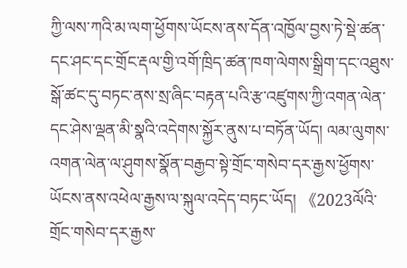ཀྱི་ལས་ཀའི་མ་ལག་ཕྱོགས་ཡོངས་ནས་དོན་འཁྱོལ་བྱས་ཏེ་སྡེ་ཚན་དང་ཤང་དང་གྲོང་རྡལ་གྱི་འགོ་ཁྲིད་ཚན་ཁག་ལེགས་སྒྲིག་དང་འཐུས་སྒོ་ཚང་དུ་བཏང་ནས་སྲ་ཞིང་བརྟན་པའི་རྩ་འཛུགས་ཀྱི་འགན་ལེན་དང་ཤེས་ལྡན་མི་སྣའི་འདེགས་སྐྱོར་ནུས་པ་བཏོན་ཡོད། ལམ་ལུགས་འགན་ལེན་ལ་ཤུགས་སྣོན་བརྒྱབ་སྟེ་གྲོང་གསེབ་དར་རྒྱས་ཕྱོགས་ཡོངས་ནས་འཕེལ་རྒྱས་ལ་སྐུལ་འདེད་བཏང་ཡོད། 《2023ལོའི་གྲོང་གསེབ་དར་རྒྱས་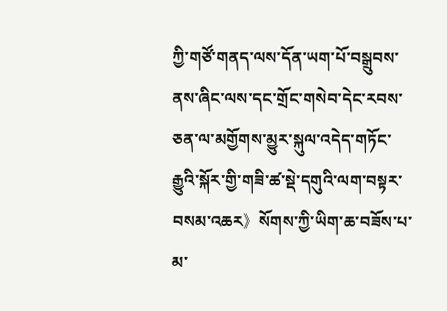ཀྱི་གཙོ་གནད་ལས་དོན་ཡག་པོ་བསྒྲུབས་ནས་ཞིང་ལས་དང་གྲོང་གསེབ་དེང་རབས་ཅན་ལ་མགྱོགས་མྱུར་སྐུལ་འདེད་གཏོང་རྒྱུའི་སྐོར་གྱི་གཟི་ཚ་སྡེ་དགུའི་ལག་བསྟར་བསམ་འཆར》སོགས་ཀྱི་ཡིག་ཆ་བཟོས་པ་མ་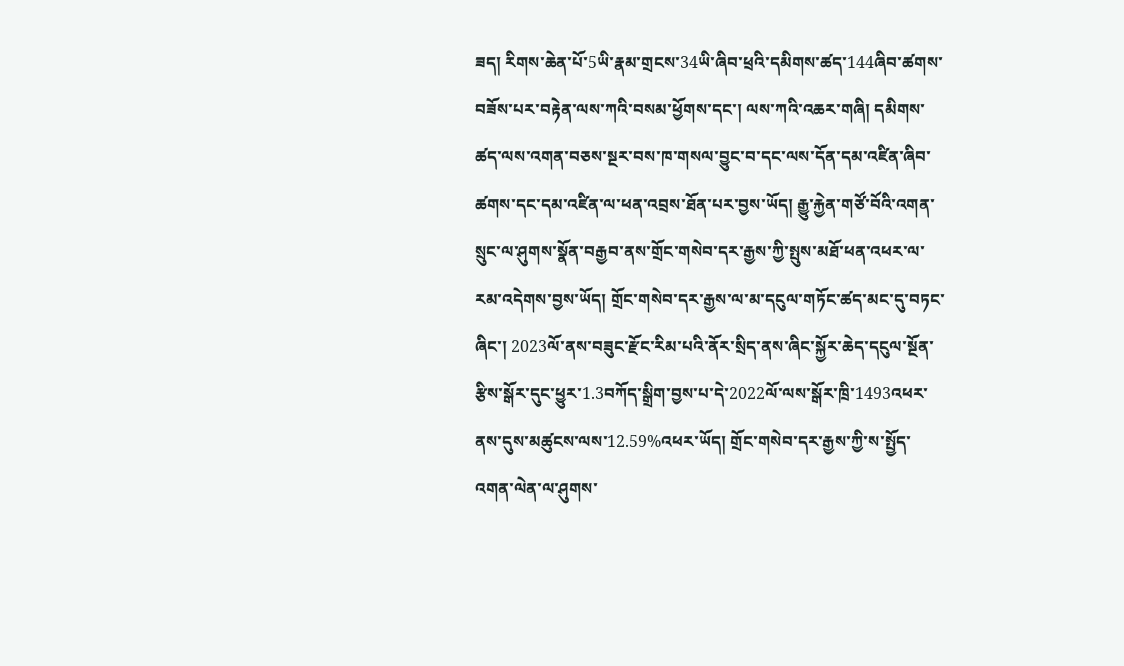ཟད། རིགས་ཆེན་པོ་5ཡི་རྣམ་གྲངས་34ཡི་ཞིབ་ཕྲའི་དམིགས་ཚད་144ཞིབ་ཚགས་བཟོས་པར་བརྟེན་ལས་ཀའི་བསམ་ཕྱོགས་དང་། ལས་ཀའི་འཆར་གཞི། དམིགས་ཚད་ལས་འགན་བཅས་སྔར་བས་ཁ་གསལ་བྱུང་བ་དང་ལས་དོན་དམ་འཛིན་ཞིབ་ཚགས་དང་དམ་འཛིན་ལ་ཕན་འབྲས་ཐོན་པར་བྱས་ཡོད། རྒྱུ་རྐྱེན་གཙོ་བོའི་འགན་སྲུང་ལ་ཤུགས་སྣོན་བརྒྱབ་ནས་གྲོང་གསེབ་དར་རྒྱས་ཀྱི་སྤུས་མཐོ་ཕན་འཕར་ལ་རམ་འདེགས་བྱས་ཡོད། གྲོང་གསེབ་དར་རྒྱས་ལ་མ་དངུལ་གཏོང་ཚད་མང་དུ་བཏང་ཞིང་། 2023ལོ་ནས་བཟུང་རྫོང་རིམ་པའི་ནོར་སྲིད་ནས་ཞིང་སྐྱོར་ཆེད་དངུལ་སྔོན་རྩིས་སྒོར་དུང་ཕྱུར་1.3བཀོད་སྒྲིག་བྱས་པ་དེ་2022ལོ་ལས་སྒོར་ཁྲི་1493འཕར་ནས་དུས་མཚུངས་ལས་12.59%འཕར་ཡོད། གྲོང་གསེབ་དར་རྒྱས་ཀྱི་ས་སྤྱོད་འགན་ལེན་ལ་ཤུགས་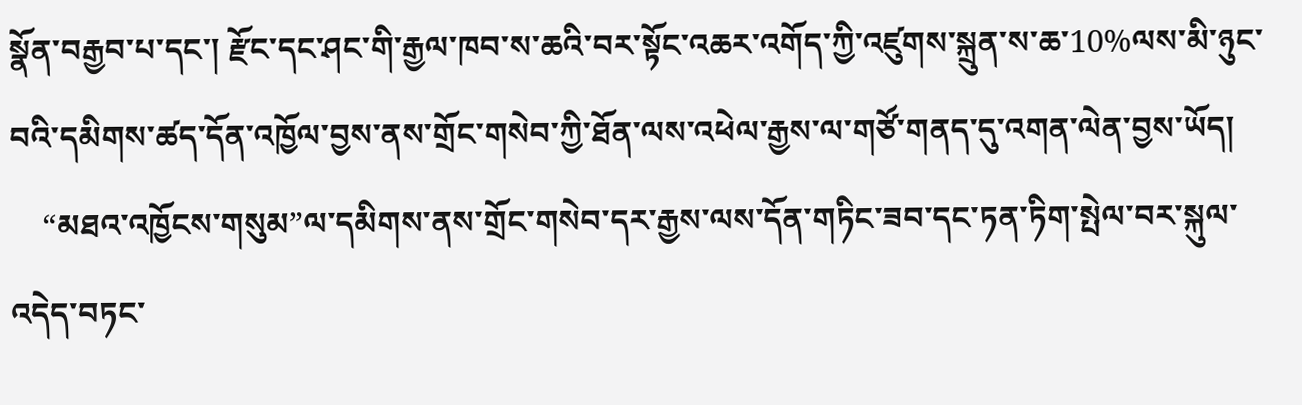སྣོན་བརྒྱབ་པ་དང་། རྫོང་དང་ཤང་གི་རྒྱལ་ཁབ་ས་ཆའི་བར་སྟོང་འཆར་འགོད་ཀྱི་འཛུགས་སྐྲུན་ས་ཆ་10%ལས་མི་ཉུང་བའི་དམིགས་ཚད་དོན་འཁྱོལ་བྱས་ནས་གྲོང་གསེབ་ཀྱི་ཐོན་ལས་འཕེལ་རྒྱས་ལ་གཙོ་གནད་དུ་འགན་ལེན་བྱས་ཡོད།
    “མཐའ་འཁྱོངས་གསུམ”ལ་དམིགས་ནས་གྲོང་གསེབ་དར་རྒྱས་ལས་དོན་གཏིང་ཟབ་དང་ཏན་ཏིག་སྤེལ་བར་སྐུལ་འདེད་བཏང་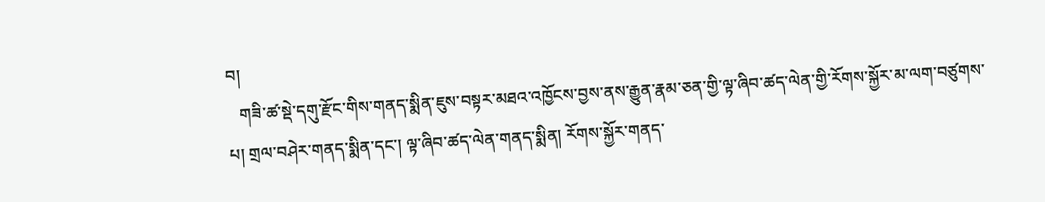བ།
   གཟི་ཚ་སྡེ་དགུ་རྫོང་གིས་གནད་སྨིན་ཇུས་བསྟར་མཐའ་འཁྱོངས་བྱས་ནས་རྒྱུན་རྣམ་ཅན་གྱི་ལྟ་ཞིབ་ཚད་ལེན་གྱི་རོགས་སྐྱོར་མ་ལག་བཙུགས་པ། གྲལ་བཤེར་གནད་སྨིན་དང་། ལྟ་ཞིབ་ཚད་ལེན་གནད་སྨིན། རོགས་སྐྱོར་གནད་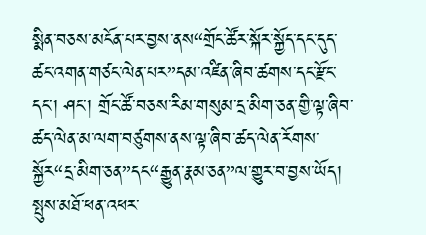སྨིན་བཅས་མངོན་པར་བྱས་ནས“གྲོང་ཚོར་སྐོར་སྐྱོད་དང་དུད་ཚང་འགན་གཙང་ལེན་པར”དམ་འཛིན་ཞིབ་ཚགས་དང་རྫོང་དང་། ཤང་། གྲོང་ཚོ་བཅས་རིམ་གསུམ་དྲ་མིག་ཅན་གྱི་ལྟ་ཞིབ་ཚད་ལེན་མ་ལག་བཙུགས་ནས་ལྟ་ཞིབ་ཚད་ལེན་རོགས་སྐྱོར“དྲ་མིག་ཅན”དང“རྒྱུན་རྣམ་ཅན”ལ་གྱུར་བ་བྱས་ཡོད། སྤུས་མཐོ་ཕན་འཕར་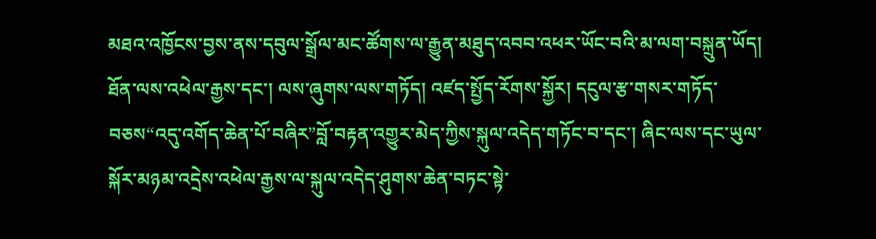མཐའ་འཁྱོངས་བྱས་ནས་དབུལ་སྒྲོལ་མང་ཚོགས་ལ་རྒྱུན་མཐུད་འབབ་འཕར་ཡོང་བའི་མ་ལག་བསྐྲུན་ཡོད། ཐོན་ལས་འཕེལ་རྒྱས་དང་། ལས་ཞུགས་ལས་གཏོད། འཛད་སྤྱོད་རོགས་སྐྱོར། དངུལ་རྩ་གསར་གཏོད་བཅས“འདུ་འགོད་ཆེན་པོ་བཞིར”བློ་བརྟན་འགྱུར་མེད་ཀྱིས་སྐུལ་འདེད་གཏོང་བ་དང་། ཞིང་ལས་དང་ཡུལ་སྐོར་མཉམ་འདྲེས་འཕེལ་རྒྱས་ལ་སྐུལ་འདེད་ཤུགས་ཆེན་བཏང་སྟེ་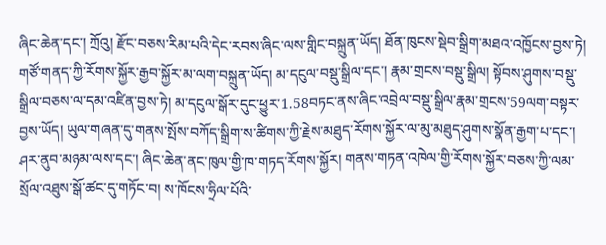ཞིང་ཆེན་དང་། ཀྲོའུ། རྫོང་བཅས་རིམ་པའི་དེང་རབས་ཞིང་ལས་གླིང་བསྐྲུན་ཡོད། ཐོན་ཁུངས་སྡེབ་སྒྲིག་མཐའ་འཁྱོངས་བྱས་ཏེ། གཙོ་གནད་ཀྱི་རོགས་སྐྱོར་རྒྱབ་སྐྱོར་མ་ལག་བསྐྲུན་ཡོད། མ་དངུལ་བསྡུ་སྒྲིལ་དང་། རྣམ་གྲངས་བསྡུ་སྒྲིལ། སྟོབས་ཤུགས་བསྡུ་སྒྲིལ་བཅས་ལ་དམ་འཛིན་བྱས་ཏེ། མ་དངུལ་སྒོར་དུང་ཕྱུར་1.58བཏང་ནས་ཞིང་འབྲེལ་བསྡུ་སྒྲིལ་རྣམ་གྲངས་59ལག་བསྟར་བྱས་ཡོད། ཡུལ་གཞན་དུ་གནས་སྤོས་བཀོད་སྒྲིག་ས་ཚིགས་ཀྱི་རྗེས་མཐུད་རོགས་སྐྱོར་ལ་མུ་མཐུད་ཤུགས་སྣོན་རྒྱག་པ་དང་། ཤར་ནུབ་མཉམ་ལས་དང་། ཞིང་ཆེན་ནང་ཁུལ་གྱི་ཁ་གཏད་རོགས་སྐྱོར། གནས་གཏན་འཁེལ་གྱི་རོགས་སྐྱོར་བཅས་ཀྱི་ལམ་སྲོལ་འཐུས་སྒོ་ཚང་དུ་གཏོང་བ། ས་ཁོངས་ཧྲིལ་པོའི་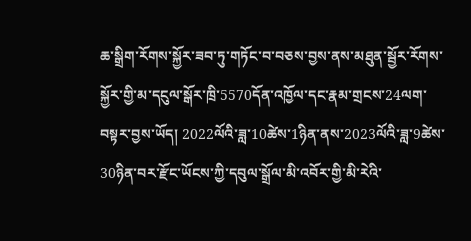ཆ་སྒྲིག་རོགས་སྐྱོར་ཟབ་ཏུ་གཏོང་བ་བཅས་བྱས་ནས་མཐུན་སྦྱོར་རོགས་སྐྱོར་གྱི་མ་དངུལ་སྒོར་ཁྲི་5570དོན་འཁྱོལ་དང་རྣམ་གྲངས་24ལག་བསྟར་བྱས་ཡོད། 2022ལོའི་ཟླ་10ཚེས་1ཉིན་ནས་2023ལོའི་ཟླ་9ཚེས་30ཉིན་བར་རྫོང་ཡོངས་ཀྱི་དབུལ་སྒྲོལ་མི་འབོར་གྱི་མི་རེའི་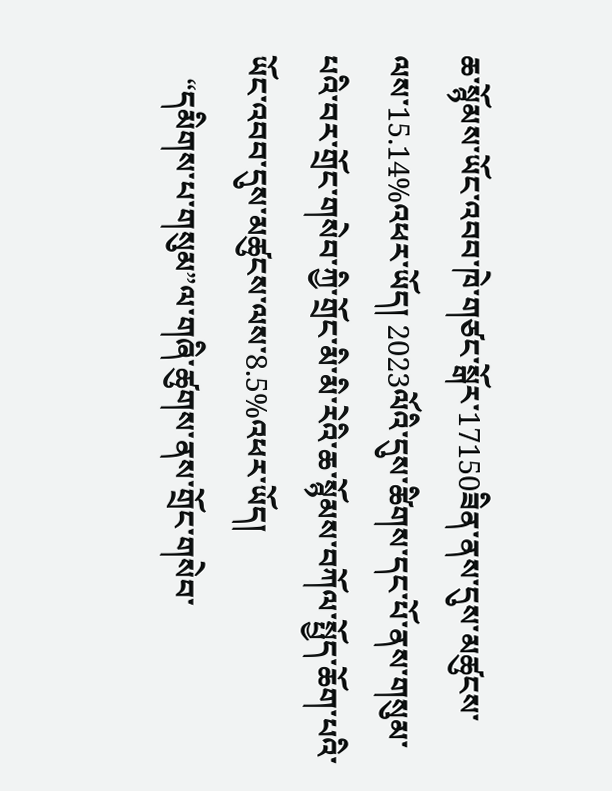ཆ་སྙོམས་ཡོང་འབབ་ཁེ་གཙང་སྒོར་17150ཟིན་ནས་དུས་མཚུངས་ལས་15.14%འཕར་ཡོད། 2023ལོའི་དུས་ཚིགས་དང་པོ་ནས་གསུམ་པའི་བར་གྲོང་གསེབ་ཀྱི་གྲོང་མི་མི་རེའི་ཆ་སྙོམས་བཀོལ་སྤྱོད་ཆོག་པའི་ཡོང་འབབ་དུས་མཚུངས་ལས་8.5%འཕར་ཡོད།
   “དམིགས་པ་གསུམ”ལ་གཞི་ཚུགས་ནས་གྲོང་གསེབ་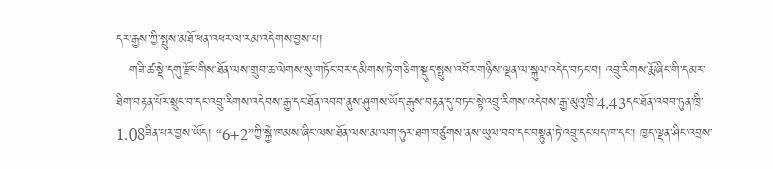དར་རྒྱས་ཀྱི་སྤུས་མཐོ་ཕན་འཕར་ལ་རམ་འདེགས་བྱས་པ།
   གཟི་ཚ་སྡེ་དགུ་རྫོང་གིས་ཐོན་ལས་གྲུབ་ཆ་ལེགས་སུ་གཏོང་བར་དམིགས་ཏེ་གཅིག་སྡུད་སྤུས་འབོར་གཉིས་ལྡན་ལ་སྐུལ་འདེད་བཏང་བ། འབྲུ་རིགས་རྨོ་ཞིང་གི་དམར་ཐིག་བརྟན་པོར་སྲུང་བ་དང་འབྲུ་རིགས་འདེབས་རྒྱ་དང་ཐོན་འབབ་ནུས་ཤུགས་ཡོད་རྒུས་བརྟན་དུ་བཏང་སྟེ་འབྲུ་རིགས་འདེབས་རྒྱ་མུའུ་ཁྲི་4.43དང་ཐོན་འབབ་ཏུན་ཁྲི་1.08ཟིན་པར་བྱས་ཡོད། “6+2”ཀྱི་སྐྱེ་ཁམས་ཞིང་ལས་ཐོན་ལས་མ་ལག་ཧུར་ཐག་བཙུགས་ནས་ཡུལ་བབ་དང་བསྟུན་ཏེ་འབྲུ་དང་པད་ཁ་དང་། ཁྱད་ལྡན་ཤིང་འབྲས་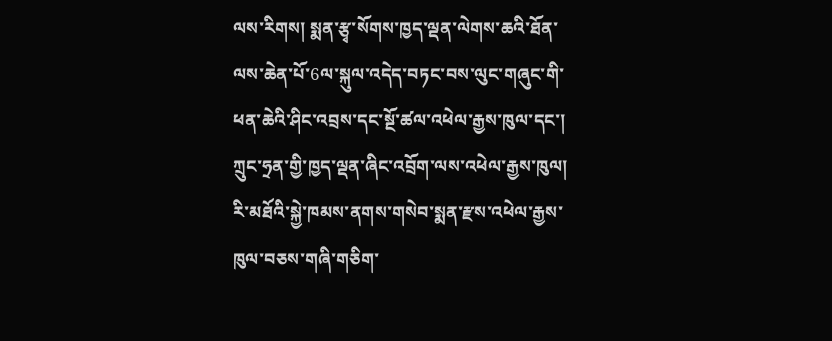ལས་རིགས། སྨན་རྩྭ་སོགས་ཁྱད་ལྡན་ལེགས་ཆའི་ཐོན་ལས་ཆེན་པོ་6ལ་སྐུལ་འདེད་བཏང་བས་ལུང་གཞུང་གི་ཕན་ཆེའི་ཤིང་འབྲས་དང་སྔོ་ཚལ་འཕེལ་རྒྱས་ཁུལ་དང་། ཀྲུང་ཧྲན་གྱི་ཁྱད་ལྡན་ཞིང་འབྲོག་ལས་འཕེལ་རྒྱས་ཁུལ། རི་མཐོའི་སྐྱེ་ཁམས་ནགས་གསེབ་སྨན་རྫས་འཕེལ་རྒྱས་ཁུལ་བཅས་གཞི་གཅིག་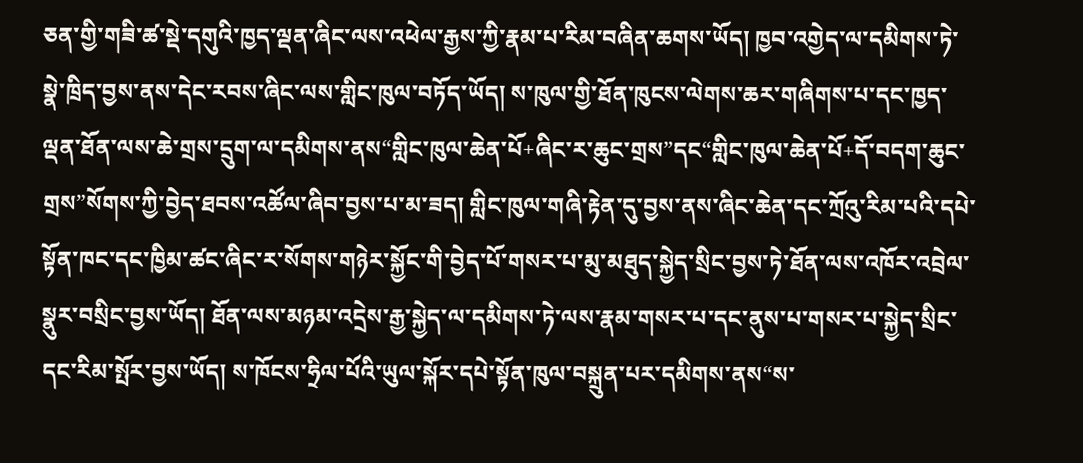ཅན་གྱི་གཟི་ཚ་སྡེ་དགུའི་ཁྱད་ལྡན་ཞིང་ལས་འཕེལ་རྒྱས་ཀྱི་རྣམ་པ་རིམ་བཞིན་ཆགས་ཡོད། ཁྱབ་འགྱེད་ལ་དམིགས་ཏེ་སྣེ་ཁྲིད་བྱས་ནས་དེང་རབས་ཞིང་ལས་གླིང་ཁུལ་བཏོད་ཡོད། ས་ཁུལ་གྱི་ཐོན་ཁུངས་ལེགས་ཆར་གཞིགས་པ་དང་ཁྱད་ལྡན་ཐོན་ལས་ཆེ་གྲས་དྲུག་ལ་དམིགས་ནས“གླིང་ཁུལ་ཆེན་པོ+ཞིང་ར་ཆུང་གྲས”དང“གླིང་ཁུལ་ཆེན་པོ+དོ་བདག་ཆུང་གྲས”སོགས་ཀྱི་བྱེད་ཐབས་འཚོལ་ཞིབ་བྱས་པ་མ་ཟད། གླིང་ཁུལ་གཞི་རྟེན་དུ་བྱས་ནས་ཞིང་ཆེན་དང་ཀྲོའུ་རིམ་པའི་དཔེ་སྟོན་ཁང་དང་ཁྱིམ་ཚང་ཞིང་ར་སོགས་གཉེར་སྐྱོང་གི་བྱེད་པོ་གསར་པ་མུ་མཐུད་སྐྱེད་སྲིང་བྱས་ཏེ་ཐོན་ལས་འཁོར་འབྲེལ་སྣུར་བསྲིང་བྱས་ཡོད། ཐོན་ལས་མཉམ་འདྲེས་རྒྱ་སྐྱེད་ལ་དམིགས་ཏེ་ལས་རྣམ་གསར་པ་དང་ནུས་པ་གསར་པ་སྐྱེད་སྲིང་དང་རིམ་སྤོར་བྱས་ཡོད། ས་ཁོངས་ཧྲིལ་པོའི་ཡུལ་སྐོར་དཔེ་སྟོན་ཁུལ་བསྐྲུན་པར་དམིགས་ནས“ས་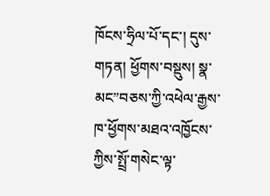ཁོངས་ཧྲིལ་པོ་དང་། དུས་གཏན། ཕྱོགས་བསྡུས། སྣ་མང”བཅས་ཀྱི་འཕེལ་རྒྱས་ཁ་ཕྱོགས་མཐའ་འཁྱོངས་ཀྱིས་སྤྲོ་གསེང་ལྟ་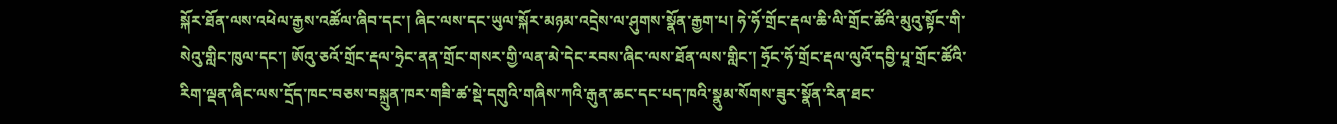སྐོར་ཐོན་ལས་འཕེལ་རྒྱས་འཚོལ་ཞིབ་དང་། ཞིང་ལས་དང་ཡུལ་སྐོར་མཉམ་འདྲེས་ལ་ཤུགས་སྣོན་རྒྱག་པ། ཧེ་ཧོ་གྲོང་རྡལ་ཆི་ལི་གྲོང་ཚོའི་མུའུ་སྟོང་གི་སེའུ་གླིང་ཁུལ་དང་། ཨོའུ་ཅའོ་གྲོང་རྡལ་ཧྲེང་ནན་གྲོང་གསར་གྱི་ལན་མེ་དེང་རབས་ཞིང་ལས་ཐོན་ལས་གླིང་། ཧྲོང་ཧོ་གྲོང་རྡལ་ལུའོ་དབྱི་པཱ་གྲོང་ཚོའི་རིག་ལྡན་ཞིང་ལས་དྲོད་ཁང་བཅས་བསྐྲུན་ཁར་གཟི་ཚ་སྡེ་དགུའི་གཞིས་ཀའི་རྒུན་ཆང་དང་པད་ཁའི་སྣུམ་སོགས་ཟུར་སྣོན་རིན་ཐང་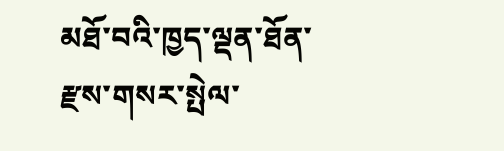མཐོ་བའི་ཁྱད་ལྡན་ཐོན་རྫས་གསར་སྤེལ་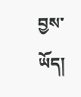བྱས་ཡོད།